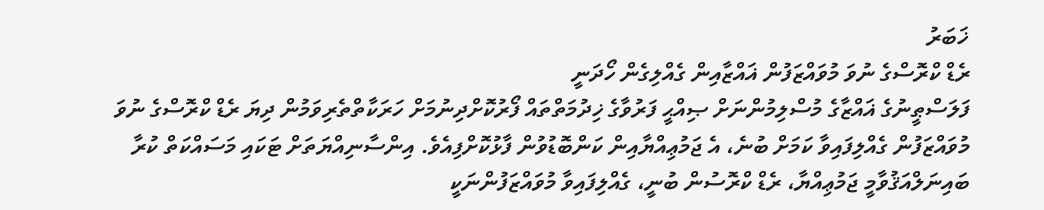ޚަބަރު
ރެޑް ކްރޮސްގެ ނުވަ މުވައްޒަފުން ޣައްޒާއިން ގެއްލިގެން ހޯދަނީ
ފަލަސްޠީނުގެ ޣައްޒާގެ މުސްލިމުންނަށް ޞިއްޙީ ފަރުވާގެ ޚިދުމަތްތައް ފޯރުކޮށްދިނުމަށް ހަރަކާތްތެރިވަމުން ދިޔަ ރެޑް ކްރޮސްގެ ނުވަ މުވައްޒަފުން ގެއްލިފައިވާ ކަމަށް ބުނެ، އެ ޖަމުޢިއްޔާއިން ކަންބޮޑުވުން ފާޅުކޮށްފިއެވެ. އިންސާނިއްޔަތަށް ޓަކައި މަސައްކަތް ކުރާ ބައިނަލްއަޤުވާމީ ޖަމުޢިއްޔާ، ރެޑް ކްރޮސުން ބުނީ، ގެއްލިފައިވާ މުވައްޒަފުންނަކީ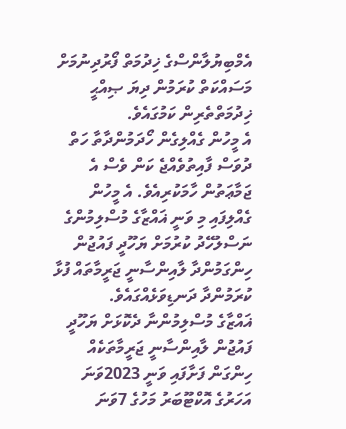އެމްބިޔުލާންސްގެ ޚިދުމަތް ފޯރުދިނުމަށް މަސައްކަތް ކުރަމުން ދިޔަ ޞިއްޙީ ޚިދުމަތްތެރިން ކަމުގައެވެ.
އެ މީހުން ގެއްލިގެން ހޯދަމުންދާތާ ހަތް ދުވަސް ފާއިތުވެއްޖެ ކަން ވެސް އެ ޖަމާޢަތުން ހާމަކުރިއެވެ. އެ މީހުން ގެއްލިފައި މި ވަނީ ޣައްޒާގެ މުސްލިމުންގެ ނަސްލުހޭދު ކުރުމަށް ޔަހޫދީ ފައުޖުން ހިންގަމުންދާ ލާއިންސާނީ ޖަރީމާތައް ފުޅާ ކުރަމުންދާ ދަނޑިވަޅެއްގައެވެ.
ޣައްޒާގެ މުސްލިމުންނާ ދެކޮޅަށް ޔަހޫދީ ފައުޖުން ލާއިންސާނީ ޖަރީމާތަކެއް ހިންގަން ފަށާފައި ވަނީ 2023ވަނަ އަހަރުގެ އޮކްޓޫބަރު މަހުގެ 7ވަނަ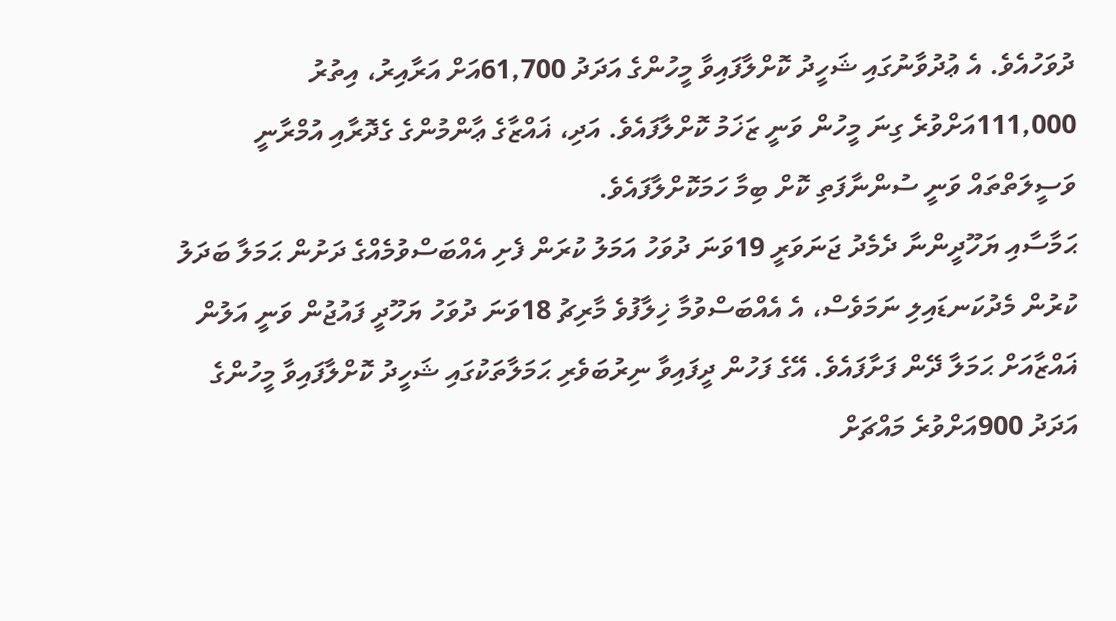ދުވަހުއެވެ. އެ ޢުދުވާނުގައި ޝަހީދު ކޮށްލާފައިވާ މީހުންގެ އަދަދު 61,700އަށް އަރާއިރު، އިތުރު 111,000އަށްވުރެ ގިނަ މީހުން ވަނީ ޒަޚަމު ކޮށްލާފައެވެ. އަދި، ޣައްޒާގެ ޢާންމުންގެ ގެދޮރާއި އުމްރާނީ ވަސީލަތްތައް ވަނީ ސުންނާފަތި ކޮށް ބިމާ ހަމަކޮށްލާފައެވެ.
ޙަމާސާއި ޔަހޫދީންނާ ދެމެދު ޖަނަވަރީ 19ވަނަ ދުވަހު އަމަލު ކުރަން ފެށި އެއްބަސްވުމެއްގެ ދަށުން ޙަމަލާ ބަދަލު ކުރުން މެދުކަނޑައިލި ނަމަވެސް، އެ އެއްބަސްވުމާ ޚިލާފުވެ މާރިޗު 18ވަނަ ދުވަހު ޔަހޫދީ ފައުޖުން ވަނީ އަލުން ޣައްޒާއަށް ޙަމަލާ ދޭން ފަށާފައެވެ. އޭގެ ފަހުން ދީފައިވާ ނިރުބަވެރި ޙަމަލާތަކުގައި ޝަހީދު ކޮށްލާފައިވާ މީހުންގެ އަދަދު 900އަށްވުރެ މައްޗަށް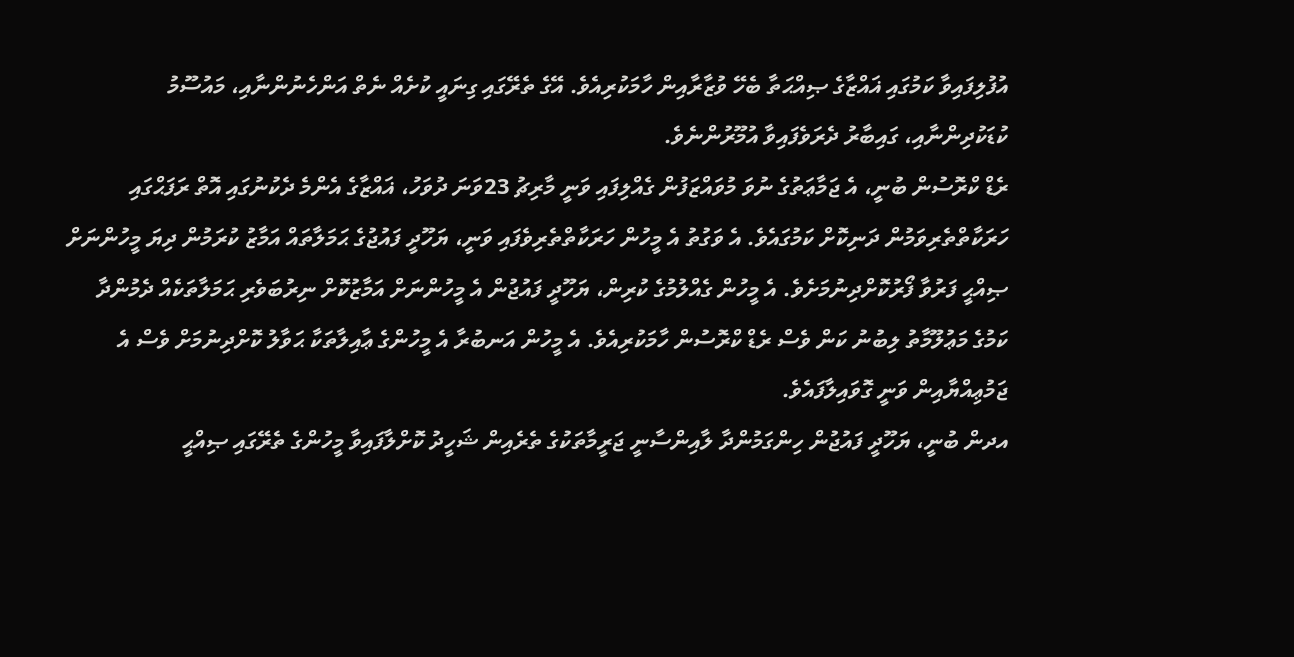އުފުލިފައިވާ ކަމުގައި ޣައްޒާގެ ޞިއްޙަތާ ބެހޭ ވުޒާރާއިން ހާމަކުރިއެވެ. އޭގެ ތެރޭގައި ގިނައީ ކުށެއް ނެތް އަންހެނުންނާއި، މައުސޫމު ކުޑަކުދިންނާއި، ގައިބާރު ދެރަވެފައިވާ އުމޫރުންނެވެ.
ރެޑް ކްރޮސުން ބުނީ، އެ ޖަމާޢަތުގެ ނުވަ މުވައްޒަފުން ގެއްލިފައި ވަނީ މާރިޗު 23ވަނަ ދުވަހު، ޣައްޒާގެ އެންމެ ދެކުނުގައި އޮތް ރަފަޙްގައި ހަރަކާތްތެރިވަމުން ދަނިކޮށް ކަމުގައެވެ. އެ ވަގުތު އެ މީހުން ހަރަކާތްތެރިވެފައި ވަނީ، ޔަހޫދީ ފައުޖުގެ ޙަމަލާތައް އަމާޒު ކުރަމުން ދިޔަ މީހުންނަށް ޞިއްޙީ ފަރުވާ ފޯރުކޮށްދިނުމަށެވެ. އެ މީހުން ގެއްލުމުގެ ކުރިން، ޔަހޫދީ ފައުޖުން އެ މީހުންނަށް އަމާޒުކޮށް ނިރުބަވެރި ޙަމަލާތަކެއް ދެމުންދާ ކަމުގެ މަޢުލޫމާތު ލިބުނު ކަން ވެސް ރެޑް ކްރޮސުން ހާމަކުރިއެވެ. އެ މީހުން އަނބުރާ އެ މީހުންގެ ޢާއިލާތަކާ ޙަވާލު ކޮށްދިނުމަށް ވެސް އެ ޖަމުޢިއްޔާއިން ވަނީ ގޮވައިލާފައެވެ.
އދން ބުނީ، ޔަހޫދީ ފައުޖުން ހިންގަމުންދާ ލާއިންސާނީ ޖަރީމާތަކުގެ ތެރެއިން ޝަހީދު ކޮށްލާފައިވާ މީހުންގެ ތެރޭގައި ޞިއްޙީ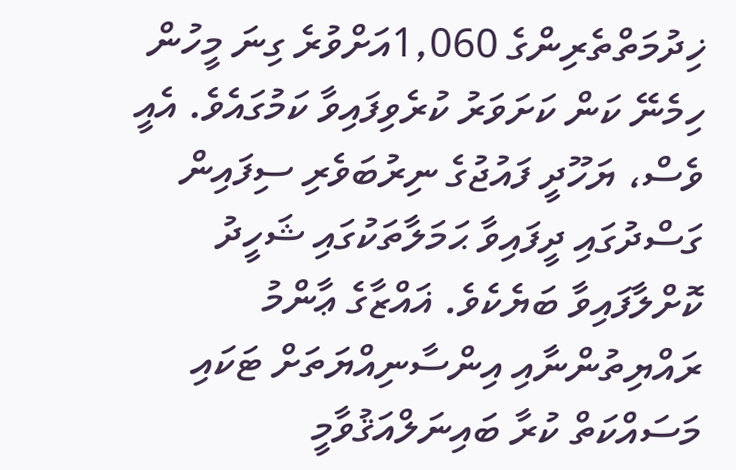ޚިދުމަތްތެރިންގެ 1,060އަށްވުރެ ގިނަ މީހުން ހިމެނޭ ކަން ކަށަވަރު ކުރެވިފައިވާ ކަމުގައެވެ. އެއީ ވެސް، ޔަހޫދީ ފައުޖުގެ ނިރުބަވެރި ސިފައިން ގަސްދުގައި ދީފައިވާ ޙަމަލާތަކުގައި ޝަހީދު ކޮށްލާފައިވާ ބަޔެކެވެ. ޣައްޒާގެ ޢާންމު ރައްޔިތުންނާއި އިންސާނިއްޔަތަށް ޓަކައި މަސައްކަތް ކުރާ ބައިނަލްއަޤުވާމީ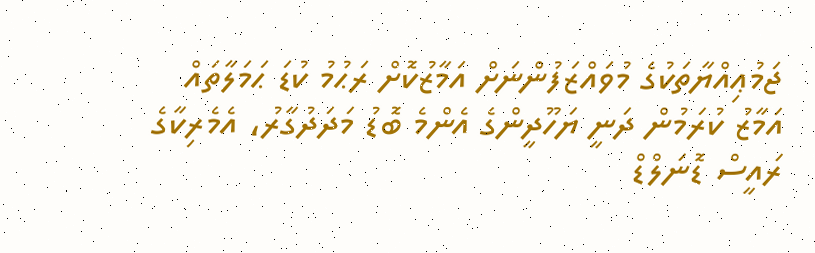ޖަމުޢިއްޔާތަކުގެ މުވައްޒަފުންނަށް އަމާޒުކޮށް ރަޙުމު ކުޑަ ޙަމަލާތައް އަމާޒު ކުރަމުން ދަނީ ޔަހޫދީންގެ އެންމެ ބޮޑު މަދަދުގާރު، އެމެރިކާގެ ރައީސް ޑޮނަލްޑް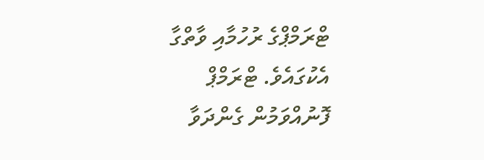ޓްރަމްޕްގެ ރުހުމާއި ވާތްގާ އެކުގައެވެ. ޓްރަމްޕް ފޮނުއްވަމުން ގެންދަވާ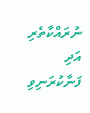ނުރައްކާތެރި އަދި ފަނާކުރަނިވި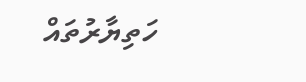ހަތިޔާރުތައް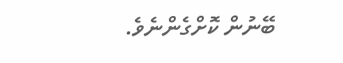ބޭނުން ކޮށްގެންނެވެ.